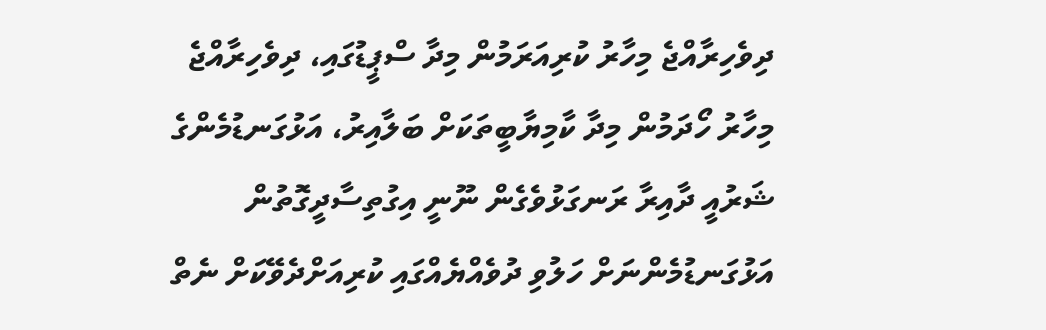ދިވެހިރާއްޖެ މިހާރު ކުރިއަރަމުން މިދާ ސްޕީޑުގައި، ދިވެހިރާއްޖެ މިހާރު ހޯދަމުން މިދާ ކާމިޔާބީތަކަށް ބަލާއިރު، އަޅުގަނޑުމެންގެ ޝަރުއީ ދާއިރާ ރަނގަޅުވެގެން ނޫނީ އިގުތިސާދީގޮތުން އަޅުގަނޑުމެންނަށް ހަލުވި ދުވެއްޔެއްގައި ކުރިއަށްދެވޭކަށް ނެތް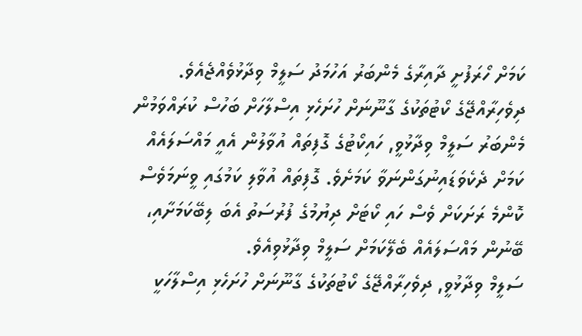ކަމަށް ހޯރަފުށީ ދާއިރާގެ މެންބަރު އަހުމަދު ސަލީމް ވިދާޅުވެއްޖެއެވެ.
ދިވެހިރާއްޖޭގެ ކޯޓުތަކުގެ ގާނޫނަށް ހުށަހެޅި އިސްލާހަށް ބަހުސް ކުރައްވަމުން މެންބަރު ސަލީމް ވިދާޅުވީ, ހައިކޯޓުގެ ގޮފިތައް އުވާލުން އެއީ މައްސަލައެއް ކަމަށް ދެކެވަޑައިނުގަންނަވާ ކަމަށެވެ. ގޮފިތައް އުވާލި ކަމުގައި ވީނަމަވެސް ކޮންމެ ރަށަކަށް ވެސް ހައި ކޯޓަށް ދިޔުމުގެ ފުރުސަތު އެބަ ލިބޭކަމަށާއި، ބޭނުން މައްސަލައެއް ބެލޭކަމަށް ސަލީމް ވިދާޅުވިއެވެ.
ސަލީމް ވިދާޅުވީ, ދިވެހިރާއްޖޭގެ ކޯޓުތަކުގެ ގާނޫނަށް ހުށަހެޅި އިސްލާހަކީ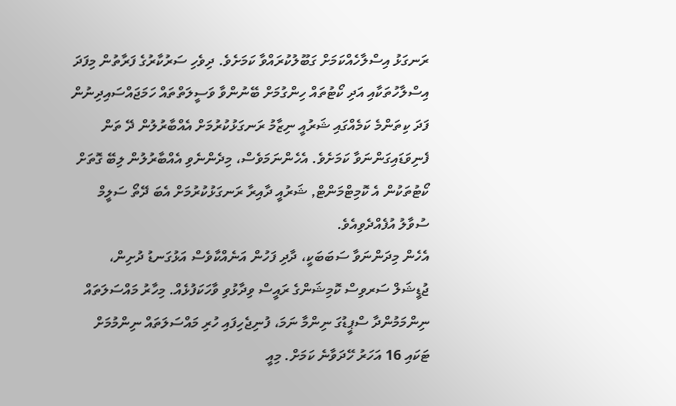ރަނގަޅު އިސްލާހެއްކަމަށް ގަބޫލުކުރައްވާ ކަމަށެވެ. ދިވެހި ސަރުކާރުގެ ފަރާތުން މިފަދަ އިސްލާހުތަކާއި އަދި ކޯޓުތައް ހިންގުމަށް ބޭނުންވާ ވަސީލަތްތައް ހަމަޖައްސައިދިނުން ފަދަ ކިތަންމެ ކަމެއްގައި ޝަރުއީ ނިޒާމު ރަނގަޅުކުރުމަށް އެއްބާރުލުން ދޭ ތަން ފެނިވަޑައިގަންނަވާ ކަމަށެވެ. އެހެންނަމަވެސް، މިދެންނެވި އެއްބާރުލުން ލިބޭ ގޮތަށް ކޯޓުތަކުން އެ ކޮމިޓްމަންޓް, ޝަރުއީ ދާއިރާ ރަނގަޅުކުރުމަށް އެބަ ދޭތޯ ސަލީމް ސުވާލު އުފެއްދެވިއެވެ.
އެހެން މިދަންނަވާ ސަބަބަކީ، ދާދި ފަހުން އަނެއްކާވެސް އަޅުގަނޑު ދުށިން، ޖުޑީޝަލް ސަރވިސް ކޮމިޝަންގެ ރައީސް ވިދާޅުވި ވާހަކަފުޅެއް. މިހާރު މައްސަލަތައް ނިންމަމުންދާ ސްޕީޑުގަ ނިންމާ ނަމަ، ފުނިޖެހިފައި ހުރި މައްސަލަތައް ނިންމުމަށް ޓަކައި 16 އަހަރު ހޭދަވާނެ ކަމަށް. މިއީ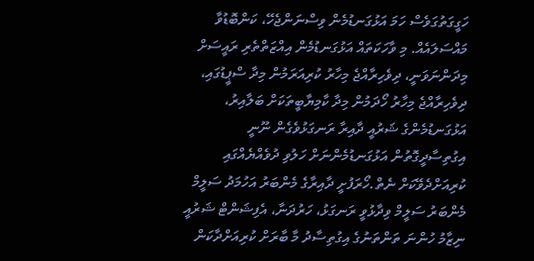ހަގީގަތުގަވެސް ހަމަ އަޅުގަނޑުމެން ވިސްނަންޖެހޭ، ކަންބޮޑުވާ މައްސަލައެއް. މި ވާހަކަތައް އަޅުގަނޑުމެން އިއްޒަތްތެރި ރައީސަށް މިދަންނަވަނީ، ދިވެހިރާއްޖެ މިހާރު ކުރިއަރަމުން މިދާ ސްޕީޑުގައި، ދިވެހިރާއްޖެ މިހާރު ހޯދަމުން މިދާ ކާމިޔާބީތަކަށް ބަލާއިރު، އަޅުގަނޑުމެންގެ ޝަރުއީ ދާއިރާ ރަނގަޅުވެގެން ނޫނީ އިގުތިސާދީގޮތުން އަޅުގަނޑުމެންނަށް ހަލުވި ދުވެއްޔެއްގައި ކުރިއަށްދެވޭކަށް ނެތް.ހޯރަފުށީ ދާއިރާގެ މެންބަރު އަހުމަދު ސަލީމް
މެންބަރު ސަލީމް ވިދާޅުވީ ރަނގަޅު، ހަރުދަނާ، އެފިޝަންޓް ޝަރުއީ ނިޒާމު ހުންނަ ތަންތަނުގެ އިގުތިސާދު މާ ބާރަށް ކުރިއަށްދާކަން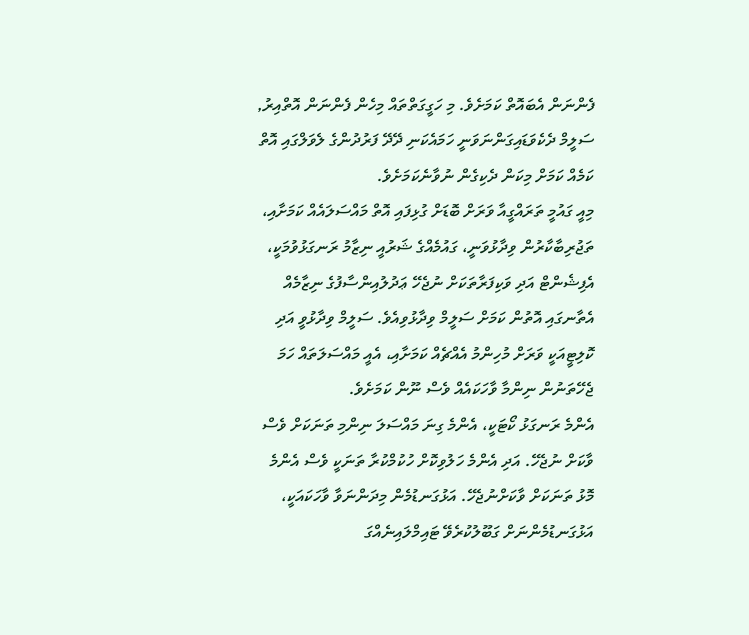ފެންނަން އެބައޮތް ކަމަށެވެ. މި ހަގީގަތްތައް މިހެން ފެންނަން އޮތްއިރު, ސަލީމް ދެކެވަޑައިގަންނަވަނީ ހަމައެކަނި ދޭދޭ ފަރުދުންގެ ލެވަލްގައި އޮތް ކަމެއް ކަމަށް މިކަން ދެކިގެން ނުވާނެކަމަށެވެ.
މިއީ ގައުމީ ތަރައްގީއާ ވަރަށް ބޮޑަށް ގުޅިފައި އޮތް މައްސަލައެއް ކަމަށާއި، ތަޖުރިބާކާރުން ވިދާޅުވަނީ، ގައުމެއްގެ ޝަރުއީ ނިޒާމު ރަނގަޅުވުމަކީ، އެފިޝެންޓް އަދި ވަކިފަރާތަކަށް ނުޖެހޭ ޢަދުލުއިންސާފުގެ ނިޒާމެއް އެތާނގައި އޮތުން ކަމަށް ސަލީމް ވިދާޅުވިއެވެ. ސަލީމް ވިދާޅުވީ އަދި ކޮލިޓީއަކީ ވަރަށް މުހިންމު އެއްޗެއް ކަމަށާއި، އެއީ މައްސަލަތައް ހަމަ ޖެހޭތަނުން ނިންމާ ވާހަކައެއް ވެސް ނޫން ކަމަށެވެ.
އެންމެ ރަނގަޅު ކޯޓަކީ، އެންމެ ގިނަ މައްސަލަ ނިންމި ތަނަކަށް ވެސް ވާކަށް ނުޖެހޭ. އަދި އެންމެ ހަލުވިކޮށް ހުކުމްކުރާ ތަނަކީ ވެސް އެންމެ މޮޅު ތަނަކަށް ވާކަށްނުޖެހޭ. އަޅުގަނޑުމެން މިދަންނަވާ ވާހަކައަކީ، އަޅުގަނޑުމެންނަށް ގަބޫލުކުރެވޭ ޓައިމްލައިނެއްގަ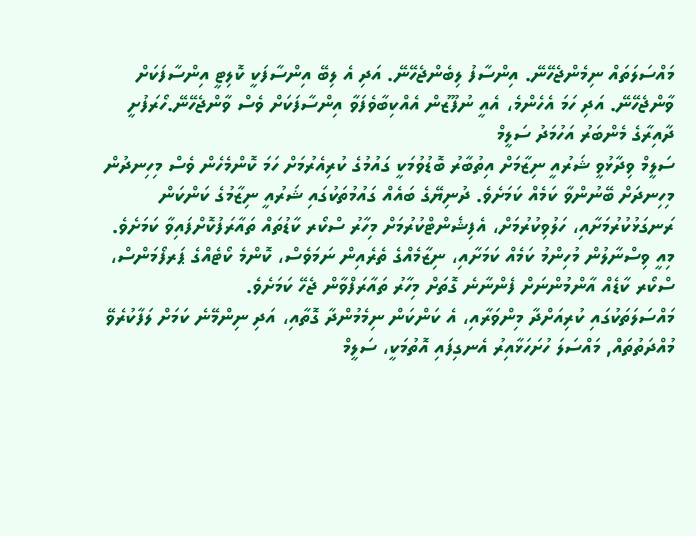މައްސަލަތައް ނިމެންޖެހޭނޭ. އިންސާފު ލިބެންޖެހޭނޭ. އަދި އެ ލިބޭ އިންސާފަކީ ކޮލިޓީ އިންސާފަކަށް ވާންޖެހޭނޭ. އަދި ހަމަ އެހެންމެ، އެއީ ނުފޫޒުން އެއްކިބާވެފަވާ އިންސާފަކަށް ވެސް ވާންޖެހޭނޭ.ހޯރަފުށީ ދާއިރާގެ މެންބަރު އަހުމަދު ސަލީމް
ސަލީމް ވިދާޅުވީ ޝަރުއީ ނިޒާމަށް އިތުބާރު ބޮޑުވުމަކީ ގައުމުގެ ކުރިއެރުމަށް ހަމަ ކޮންމެހެން ވެސް މިހިނދުން މިހިނދަށް ބޭނުންވާ ކަމެއް ކަމަށެވެ. ދުނިޔޭގެ ބައެއް ގައުމުތަކުގައި ޝަރުއީ ނިޒާމުގެ ކަންކަން ރަނގަޅުކުރުމަށާއި، ހަލުވިކުރުމަށް، އެފިޝެންޓްކުރުމަށް މިހާރު ސްކޯރ ކާޑުތައް ތައާރަފުކޮށްފައިވާ ކަމަށެވެ. މިއީ ވިސްނާލުން މުހިންމު ކަމެއް ކަމަށާއި، ނިޒާމެއްގެ ތެރެއިން ނަމަވެސް، ކޮންމެ ކޯޓެއްގެ ޕަރފޯމަންސް، ސްކޯރ ކާޑެއް އާންމުންނަށް ފެންނާނެ ގޮތަށް މިހާރު ތައާރަފްވާން ޖެހޭ ކަމަށެވެ.
މައްސަލަތަކުގައި ކުރިއަށްދާ މިންވަރާއި، އެ ކަންކަން ނިމެމުންދާ ގޮތާއި، އަދި ނިންމޭނެ ކަމަށް ލަފާކުރެވޭ މުއްދަތުތައް, މައްސަލަ ހުށަހަޅާއިރު އެނގިފައި އޮތުމަކީ، ސަލީމް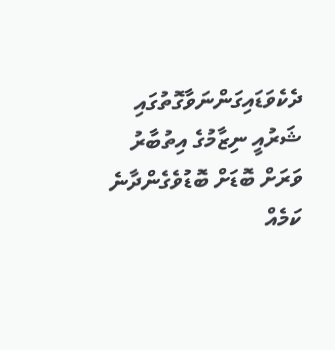ދެކެވަޑައިގަންނަވާގޮތުގައި ޝަރުއީ ނިޒާމުގެ އިތުބާރު ވަރަށް ބޮޑަށް ބޮޑުވެގެންދާނެ ކަމެއް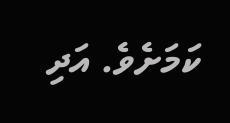ކަމަށެވެ. އަދި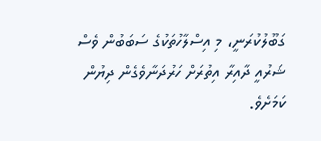ގަބޫލުކުރަނީ، މި އިސްލާހުތަކުގެ ސަބަބުން ވެސް ޝަރުއީ ދާއިރާ އިތުރަށް ހަރުދަނާވެގެން ދިޔުން ކަމަށެވެ.